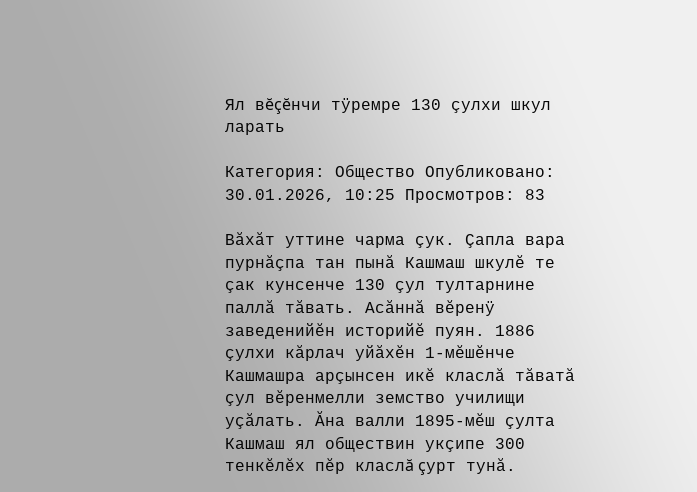Ял вĕçĕнчи тÿремре 130 çулхи шкул ларать

Категория: Общество Опубликовано: 30.01.2026, 10:25 Просмотров: 83

Вăхăт уттине чарма çук. Çапла вара пурнăçпа тан пынă Кашмаш шкулĕ те çак кунсенче 130 çул тултарнине паллă тăвать. Асăннă вĕренÿ заведенийĕн историйĕ пуян. 1886 çулхи кăрлач уйăхĕн 1-мĕшĕнче Кашмашра арçынсен икĕ класлă тăватă çул вĕренмелли земство училищи уçăлать. Ăна валли 1895-мĕш çулта Кашмаш ял обществин укçипе 300 тенкĕлĕх пĕр класлă çурт тунă.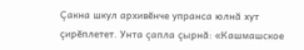Çакна шкул архивĕнче упранса юлнă хут çирĕплетет. Унта çапла çырнă: «Кашмашское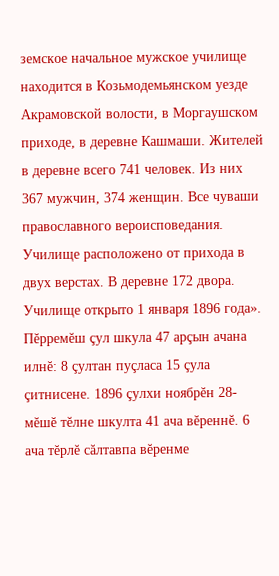земское начальное мужское училище находится в Козьмодемьянском уезде Акрамовской волости, в Моргаушском приходе, в деревне Кашмаши. Жителей в деревне всего 741 человек. Из них 367 мужчин, 374 женщин. Все чуваши православного вероисповедания. Училище расположено от прихода в двух верстах. В деревне 172 двора. Училище открыто 1 января 1896 года». Пĕрремĕш çул шкула 47 арçын ачана илнĕ: 8 çултан пуçласа 15 çула çитнисене. 1896 çулхи ноябрĕн 28-мĕшĕ тĕлне шкулта 41 ача вĕреннĕ. 6 ача тĕрлĕ сăлтавпа вĕренме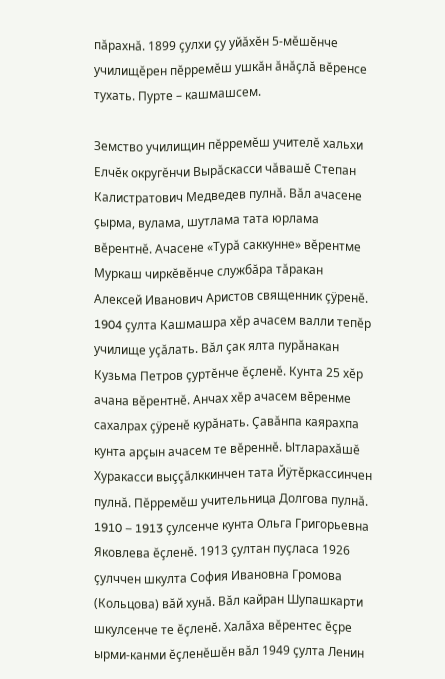пăрахнă. 1899 çулхи çу уйăхĕн 5-мĕшĕнче училищĕрен пĕрремĕш ушкăн ăнăçлă вĕренсе тухать. Пурте – кашмашсем.

Земство училищин пĕрремĕш учителĕ хальхи Елчĕк округĕнчи Вырăскасси чăвашĕ Степан Калистратович Медведев пулнă. Вăл ачасене çырма, вулама, шутлама тата юрлама вĕрентнĕ. Ачасене «Турă саккунне» вĕрентме Муркаш чиркĕвĕнче службăра тăракан Алексей Иванович Аристов священник çÿренĕ. 1904 çулта Кашмашра хĕр ачасем валли тепĕр училище уçăлать. Вăл çак ялта пурăнакан Кузьма Петров çуртĕнче ĕçленĕ. Кунта 25 хĕр ачана вĕрентнĕ. Анчах хĕр ачасем вĕренме сахалрах çÿренĕ курăнать. Çавăнпа каярахпа кунта арçын ачасем те вĕреннĕ. Ытларахăшĕ Хуракасси выççăлккинчен тата Йÿтĕркассинчен пулнă. Пĕрремĕш учительница Долгова пулнă. 1910 – 1913 çулсенче кунта Ольга Григорьевна Яковлева ĕçленĕ. 1913 çултан пуçласа 1926 çулччен шкулта София Ивановна Громова (Кольцова) вăй хунă. Вăл кайран Шупашкарти шкулсенче те ĕçленĕ. Халăха вĕрентес ĕçре ырми-канми ĕçленĕшĕн вăл 1949 çулта Ленин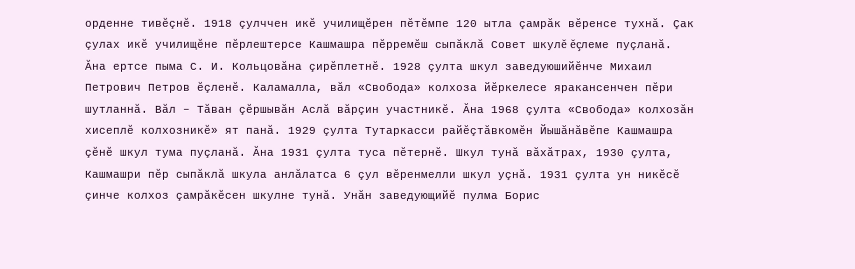орденне тивĕçнĕ. 1918 çулччен икĕ училищĕрен пĕтĕмпе 120 ытла çамрăк вĕренсе тухнă. Çак çулах икĕ училищĕне пĕрлештерсе Кашмашра пĕрремĕш сыпăклă Совет шкулĕ ĕçлеме пуçланă. Ăна ертсе пыма С. И. Кольцовăна çирĕплетнĕ. 1928 çулта шкул заведуюшийĕнче Михаил Петрович Петров ĕçленĕ. Каламалла, вăл «Свобода» колхоза йĕркелесе яракансенчен пĕри шутланнă. Вăл – Тăван çĕршывăн Аслă вăрçин участникĕ. Ăна 1968 çулта «Свобода» колхозăн хисеплĕ колхозникĕ» ят панă. 1929 çулта Тутаркасси райĕçтăвкомĕн Йышăнăвĕпе Кашмашра çĕнĕ шкул тума пуçланă. Ăна 1931 çулта туса пĕтернĕ. Шкул тунă вăхăтрах, 1930 çулта, Кашмашри пĕр сыпăклă шкула анлăлатса 6 çул вĕренмелли шкул уçнă. 1931 çулта ун никĕсĕ çинче колхоз çамрăкĕсен шкулне тунă. Унăн заведующийĕ пулма Борис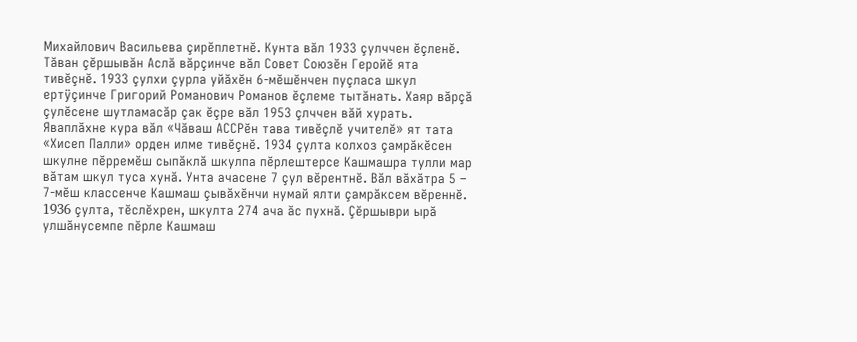Михайлович Васильева çирĕплетнĕ. Кунта вăл 1933 çулччен ĕçленĕ. Тăван çĕршывăн Аслă вăрçинче вăл Совет Союзĕн Геройĕ ята тивĕçнĕ. 1933 çулхи çурла уйăхĕн 6-мĕшĕнчен пуçласа шкул ертÿçинче Григорий Романович Романов ĕçлеме тытăнать. Хаяр вăрçă çулĕсене шутламасăр çак ĕçре вăл 1953 çлччен вăй хурать. Яваплăхне кура вăл «Чăваш АССРĕн тава тивĕçлĕ учителĕ» ят тата «Хисеп Палли» орден илме тивĕçнĕ. 1934 çулта колхоз çамрăкĕсен шкулне пĕрремĕш сыпăклă шкулпа пĕрлештерсе Кашмашра тулли мар вăтам шкул туса хунă. Унта ачасене 7 çул вĕрентнĕ. Вăл вăхăтра 5 – 7-мĕш классенче Кашмаш çывăхĕнчи нумай ялти çамрăксем вĕреннĕ. 1936 çулта, тĕслĕхрен, шкулта 274 ача ăс пухнă. Çĕршыври ырă улшăнусемпе пĕрле Кашмаш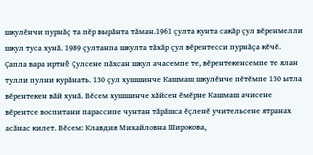шкулĕнчи пурнăç та пĕр вырăнта тăман.1961 çулта кунта сакăр çул вĕренмелли шкул туса хунă. 1989 çултанпа шкулта тăхăр çул вĕрентесси пурнăçа кĕчĕ. Çапла вара иртнĕ çулсене пăхсан шкул ачасемпе те, вĕрентекенсемпе те ялан тулли пулни курăнать. 130 çул хушшинче Кашмаш шкулĕнче пĕтĕмпе 130 ытла вĕрентекен вăй хунă. Вĕсем хушшинче хăйсен ĕмĕрне Кашмаш ачисене вĕрентсе воспитани парассипе чунтан тăрăшса ĕçленĕ учительсене ятранах асăнас килет. Вĕсем: Клавдия Михайловна Широкова,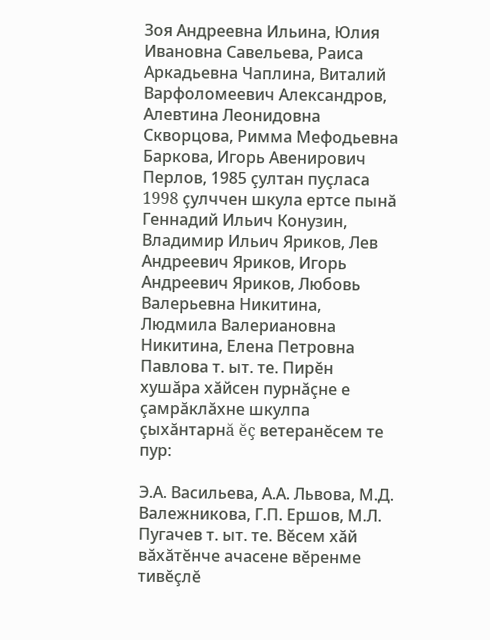Зоя Андреевна Ильина, Юлия Ивановна Савельева, Раиса Аркадьевна Чаплина, Виталий Варфоломеевич Александров, Алевтина Леонидовна Скворцова, Римма Мефодьевна Баркова, Игорь Авенирович Перлов, 1985 çултан пуçласа 1998 çулччен шкула ертсе пынă Геннадий Ильич Конузин, Владимир Ильич Яриков, Лев Андреевич Яриков, Игорь Андреевич Яриков, Любовь Валерьевна Никитина, Людмила Валериановна Никитина, Елена Петровна Павлова т. ыт. те. Пирĕн хушăра хăйсен пурнăçне е çамрăклăхне шкулпа çыхăнтарнă ĕç ветеранĕсем те пур:

Э.А. Васильева, А.А. Львова, М.Д. Валежникова, Г.П. Ершов, М.Л. Пугачев т. ыт. те. Вĕсем хăй вăхăтĕнче ачасене вĕренме тивĕçлĕ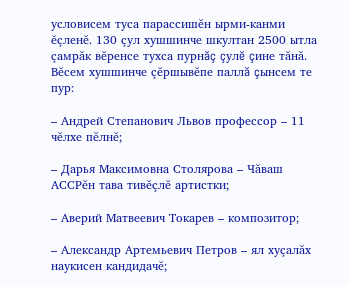условисем туса парассишĕн ырми-канми ĕçленĕ. 130 çул хушшинче шкултан 2500 ытла çамрăк вĕренсе тухса пурнăç çулĕ çине тăнă. Вĕсем хушшинче çĕршывĕпе паллă çынсем те пур:

– Андрей Степанович Львов профессор – 11 чĕлхе пĕлнĕ;

– Дарья Максимовна Столярова – Чăваш АССРĕн тава тивĕçлĕ артистки;

– Аверий Матвеевич Токарев – композитор;

– Александр Артемьевич Петров – ял хуçалăх наукисен кандидачĕ;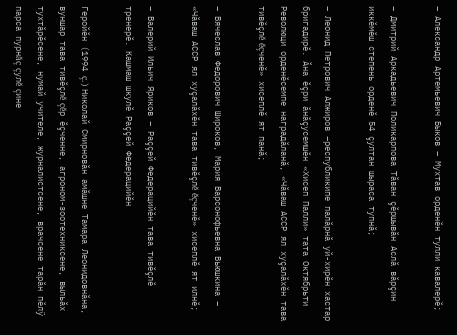– Александр Артемьевич Быков – Мухтав орденĕн тулли кавалерĕ;

– Дмитрий Аркадьевич Поликарпова Тăван çĕршывăн Аслă вăрçин иккĕмĕш степень орденĕ 54 çултан шыраса тупнă;

– Леонид Петрович Алжиров –республикипе палăрнă уй-хирĕн хастар бригадирĕ. Ăна ĕçри ăнăçусемшĕн «Хисеп Палли» тата Октябрьти Революци орденĕсемпе наградăланă, «Чăваш АССР ял хуçалăхĕн тава тивĕçлĕ ĕçченĕ» хисеплĕ ят панă;

– Вячеслав Федорович Широков, Мария Варсонофьевна Вьюшкина – «Чăваш АССР ял хуçалăхĕн тава тивĕçлĕ ĕçченĕ» хисеплĕ ят илнĕ;

– Валерий Ильич Яриков – Раççей Федерацийĕн тава тивĕçлĕ тренерĕ. Кашмаш шкулĕ Раççей Федерацийĕн

Геройĕн (1994 ç.) Николай Смирновăн амăшне Тамара Леонидовнăна, вуншар тава тивĕçлĕ çĕр ĕçченне, агроном-зоотехниксене, выльăх тухтăрĕсене, нумай учителе, журналистсене, врачсене тарăн пĕлÿ парса пурнăç çулĕ çине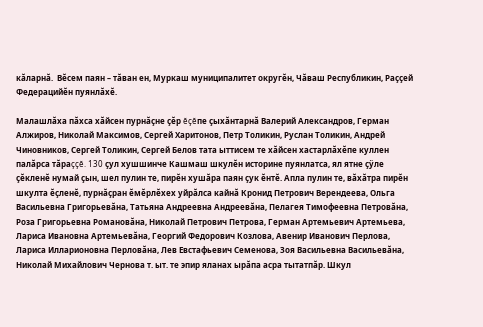кăларнă.  Вĕсем паян – тăван ен, Муркаш муниципалитет округĕн, Чăваш Республикин, Раççей Федерацийĕн пуянлăхĕ.

Малашлăха пăхса хăйсен пурнăçне çĕр ĕçĕпе çыхăнтарнă Валерий Александров, Герман Алжиров, Николай Максимов, Сергей Харитонов, Петр Толикин, Руслан Толикин, Андрей Чиновников, Сергей Толикин, Сергей Белов тата ыттисем те хăйсен хастарлăхĕпе куллен палăрса тăраççĕ. 130 çул хушшинче Кашмаш шкулĕн историне пуянлатса, ял ятне çÿле çĕкленĕ нумай çын, шел пулин те, пирĕн хушăра паян çук ĕнтĕ. Апла пулин те, вăхăтра пирĕн шкулта ĕçленĕ, пурнăçран ĕмĕрлĕхех уйрăлса кайнă Кронид Петрович Верендеева, Ольга Васильевна Григорьевăна, Татьяна Андреевна Андреевăна, Пелагея Тимофеевна Петровăна, Роза Григорьевна Романовăна, Николай Петрович Петрова, Герман Артемьевич Артемьева, Лариса Ивановна Артемьевăна, Георгий Федорович Козлова, Авенир Иванович Перлова, Лариса Илларионовна Перловăна, Лев Евстафьевич Семенова, Зоя Васильевна Васильевăна, Николай Михайлович Чернова т. ыт. те эпир яланах ырăпа асра тытатпăр. Шкул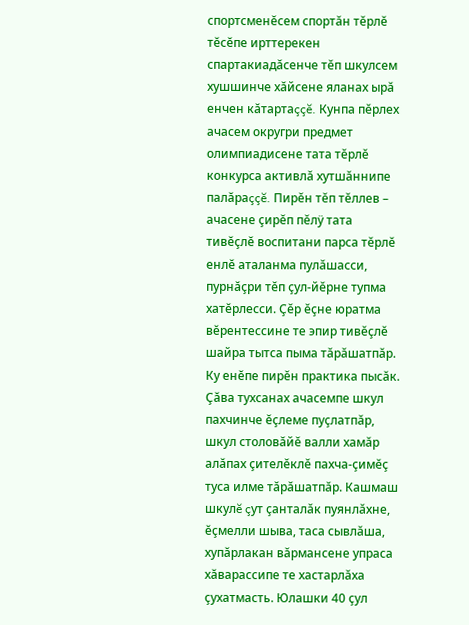спортсменĕсем спортăн тĕрлĕ тĕсĕпе ирттерекен спартакиадăсенче тĕп шкулсем хушшинче хăйсене яланах ырă енчен кăтартаççĕ. Кунпа пĕрлех ачасем округри предмет олимпиадисене тата тĕрлĕ конкурса активлă хутшăннипе палăраççĕ. Пирĕн тĕп тĕллев – ачасене çирĕп пĕлÿ тата тивĕçлĕ воспитани парса тĕрлĕ енлĕ аталанма пулăшасси, пурнăçри тĕп çул-йĕрне тупма хатĕрлесси. Çĕр ĕçне юратма вĕрентессине те эпир тивĕçлĕ шайра тытса пыма тăрăшатпăр. Ку енĕпе пирĕн практика пысăк. Çăва тухсанах ачасемпе шкул пахчинче ĕçлеме пуçлатпăр, шкул столовăйĕ валли хамăр алăпах çителĕклĕ пахча-çимĕç туса илме тăрăшатпăр. Кашмаш шкулĕ çут çанталăк пуянлăхне, ĕçмелли шыва, таса сывлăша, хупăрлакан вăрмансене упраса хăварассипе те хастарлăха çухатмасть. Юлашки 40 çул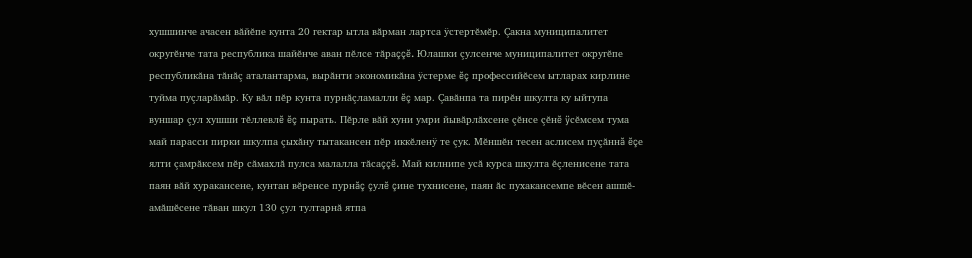хушшинче ачасен вăйĕпе кунта 20 гектар ытла вăрман лартса ÿстертĕмĕр. Çакна муниципалитет округĕнче тата республика шайĕнче аван пĕлсе тăраççĕ. Юлашки çулсенче муниципалитет округĕпе республикăна тăнăç аталантарма, вырăнти экономикăна ÿстерме ĕç профессийĕсем ытларах кирлине туйма пуçларăмăр. Ку вăл пĕр кунта пурнăçламалли ĕç мар. Çавăнпа та пирĕн шкулта ку ыйтупа вуншар çул хушши тĕллевлĕ ĕç пырать. Пĕрле вăй хуни умри йывăрлăхсене çĕнсе çĕнĕ ÿсĕмсем тума май парасси пирки шкулпа çыхăну тытакансен пĕр иккĕленÿ те çук. Мĕншĕн тесен аслисем пуçăннă ĕçе ялти çамрăксем пĕр сăмахлă пулса малалла тăсаççĕ. Май килнипе усă курса шкулта ĕçленисене тата паян вăй хуракансене, кунтан вĕренсе пурнăç çулĕ çине тухнисене, паян ăс пухакансемпе вĕсен ашшĕ-амăшĕсене тăван шкул 130 çул тултарнă ятпа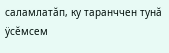саламлатăп, ку таранччен тунă ÿсĕмсем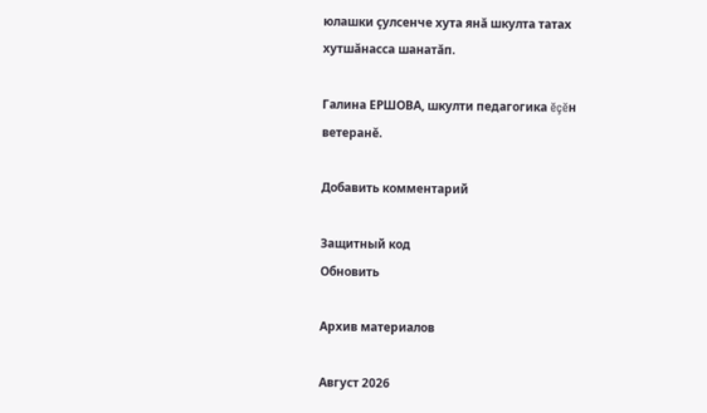юлашки çулсенче хута янă шкулта татах хутшăнасса шанатăп.

Галина ЕРШОВА, шкулти педагогика ĕçĕн ветеранĕ.

Добавить комментарий

Защитный код
Обновить

Архив материалов

Август 2026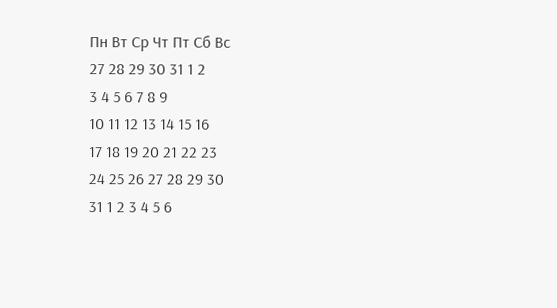Пн Вт Ср Чт Пт Сб Вс
27 28 29 30 31 1 2
3 4 5 6 7 8 9
10 11 12 13 14 15 16
17 18 19 20 21 22 23
24 25 26 27 28 29 30
31 1 2 3 4 5 6